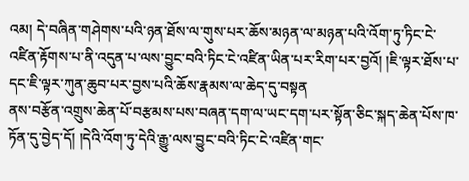འམ། དེ་བཞིན་གཤེགས་པའི་ཉན་ཐོས་ལ་གུས་པར་ཆོས་མཉན་ལ་མཉན་པའི་འོག་ཏུ་ཏིང་ངེ་འཛིན་རྟོགས་པ་ནི་འདུན་པ་ལས་བྱུང་བའི་ཏིང་ངེ་འཛིན་ཡིན་པར་རིག་པར་བྱའོ། །ཇི་ལྟར་ཐོས་པ་དང་ཇི་ལྟར་ཀུན་ཆུབ་པར་བྱས་པའི་ཆོས་རྣམས་ལ་ཆེད་དུ་བསྟན
ནས་བརྩོན་འགྲུས་ཆེན་པོ་བརྩམས་པས་བཞན་དག་ལ་ཡང་དག་པར་སྟོན་ཅིང་སྐད་ཆེན་པོས་ཁ་ཏོན་དུ་བྱེད་དོ། །དེའི་འོག་ཏུ་དེའི་རྒྱུ་ལས་བྱུང་བའི་ཏིང་ངེ་འཛིན་གང་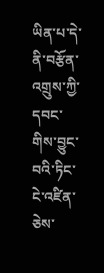ཡིན་པ་དེ་ནི་བརྩོན་འགྲུས་ཀྱི་དབང་གིས་བྱུང་བའི་ཏིང་ངེ་འཛིན་ཅེས་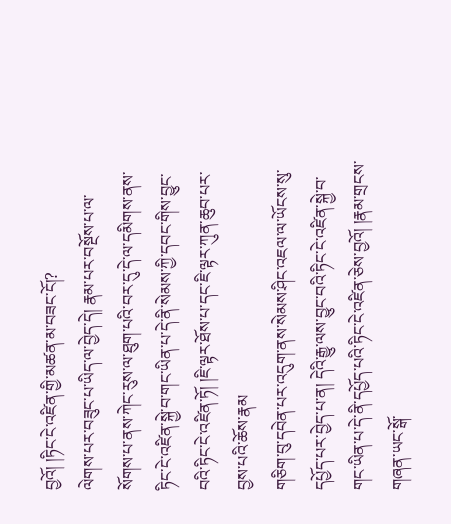བྱའོ། །ཏིང་ངེ་འཛིན་གྱི་མཚན་མ་བཟང་ངོ།?
ལེགས་པར་བཟུང་པ་ཡིད་ལ་བྱེད་དེ། རྣམ་པར་བསྔོས་པ་ལ་སོགས་པ་ནས་ཀེང་རུས་ལ་ཐུག་པའི་བར་དུ་དེ་ལ་དམིགས་ནས་ཏིང་ངེ་འཛིན་སྐྱེ་བ་གང་ཡིན་པ་དེ་ནི་སེམས་ཀྱི་དབང་གིས་བྱུང་བའི་ཏིང་ངེ་འཛིན་ཏོ། །ཇི་ལྟར་ཐོས་པ་དང་ཇི་ལྟར་ཀུན་ཆུབ་པར་བྱས་པའི་ཆོས་རྣམ
གཅིག་བུ་དབེན་པར་འདུག་ནས་སེམས་ཤིང་འཇལ་ལ་ཡོངས་སུ་དཔྱོད་པར་བྱེད་པ་ན། དེའི་རྒྱུ་ལས་བྱུང་བའི་ཏིང་ངེ་འཛིན་སྐྱེ་བ་གང་ཡིན་པ་དེ་ནི་དཔྱོད་པའི་ཏིང་ངེ་འཛིན་ཅེས་བྱའོ། །རྣམ་གྲངས་གཞན་ཡང་སྒོ་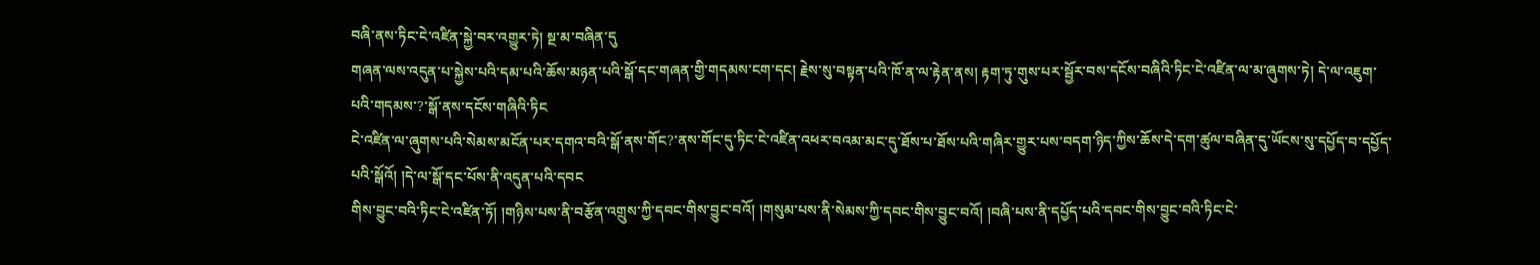བཞི་ནས་ཏིང་ངེ་འཛིན་སྐྱེ་བར་འགྱུར་ཏེ། སྔ་མ་བཞིན་དུ
གཞན་ལས་འདུན་པ་སྐྱེས་པའི་དམ་པའི་ཆོས་མཉན་པའི་སྒོ་དང་གཞན་གྱི་གདམས་ངག་དང། རྗེས་སུ་བསྟན་པའི་ཁོ་ན་ལ་རྟེན་ནས། རྟག་ཏུ་གུས་པར་སྦྱོར་བས་དངོས་བཞིའི་ཏིང་ངེ་འཛིན་ལ་མ་ཞུགས་ཏེ། དེ་ལ་འཇུག་པའི་གདམས་?་སྒོ་ནས་དངོས་གཞིའི་ཏིང
ངེ་འཛིན་ལ་ཞུགས་པའི་སེམས་མངོན་པར་དགའ་བའི་སྒོ་ནས་གོང?་ནས་གོང་དུ་ཏིང་ངེ་འཛིན་འཕར་བའམ་མང་དུ་ཐོས་པ་ཐོས་པའི་གཞིར་གྱུར་པས་བདག་ཉིད་ཀྱིས་ཆོས་དེ་དག་ཚུལ་བཞིན་དུ་ཡོངས་སུ་དཔྱོད་བ་དཔྱོད་པའི་སྒོའོ། །དེ་ལ་སྒོ་དང་པོས་ནི་འདུན་པའི་དབང
གིས་བྱུང་བའི་ཏིང་ངེ་འཛིན་ཏོ། །གཉིས་པས་ནི་བརྩོན་འགྲུས་ཀྱི་དབང་གིས་བྱུང་བའོ། །གསུམ་པས་ནི་སེམས་ཀྱི་དབང་གིས་བྱུང་བའོ། །བཞི་པས་ནི་དཔྱོད་པའི་དབང་གིས་བྱུང་བའི་ཏིང་ངེ་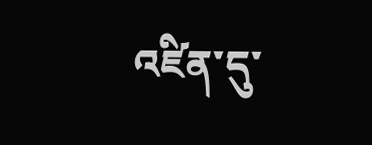འཛིན་དུ་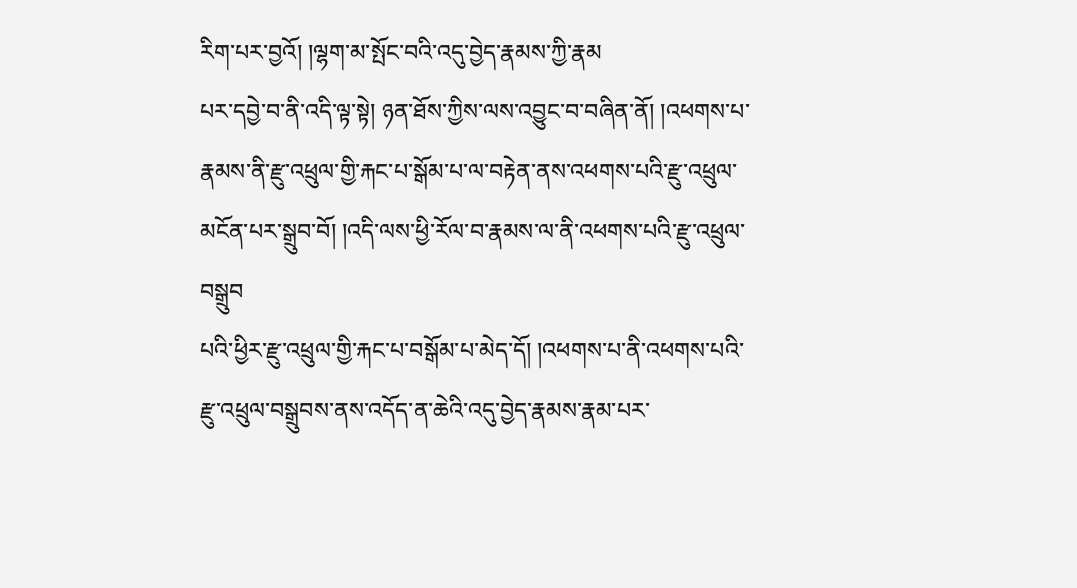རིག་པར་བྱའོ། །ལྷག་མ་སྤོང་བའི་འདུ་བྱེད་རྣམས་ཀྱི་རྣམ
པར་དབྱེ་བ་ནི་འདི་ལྟ་སྟེ། ཉན་ཐོས་ཀྱིས་ལས་འབྱུང་བ་བཞིན་ནོ། །འཕགས་པ་རྣམས་ནི་རྫུ་འཕྲུལ་གྱི་རྐང་པ་སྒོམ་པ་ལ་བརྟེན་ནས་འཕགས་པའི་རྫུ་འཕྲུལ་མངོན་པར་སྒྲུབ་བོ། །འདི་ལས་ཕྱི་རོལ་བ་རྣམས་ལ་ནི་འཕགས་པའི་རྫུ་འཕྲུལ་བསྒྲུབ
པའི་ཕྱིར་རྫུ་འཕྲུལ་གྱི་རྐང་པ་བསྒོམ་པ་མེད་དོ། །འཕགས་པ་ནི་འཕགས་པའི་རྫུ་འཕྲུལ་བསྒྲུབས་ནས་འདོད་ན་ཆེའི་འདུ་བྱེད་རྣམས་རྣམ་པར་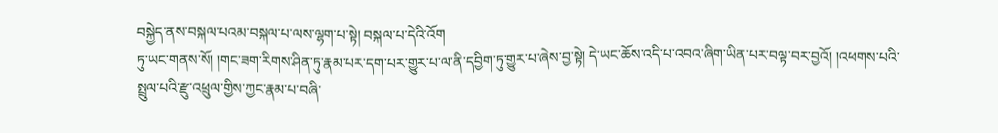བསྐྱེད་ནས་བསྐལ་པའམ་བསྐལ་པ་ལས་ལྷག་པ་སྟེ། བསྐལ་པ་དེའི་འོག
ཏུ་ཡང་གནས་སོ། །གང་ཟག་རིགས་ཤིན་ཏུ་རྣམ་པར་དག་པར་གྱུར་པ་ལ་ནི་དབྱིག་ཏུ་གྱུར་པ་ཞེས་བྱ་སྟེ། དེ་ཡང་ཆོས་འདི་པ་འབའ་ཞིག་ཡིན་པར་བལྟ་བར་བྱའོ། །འཕགས་པའི་སྤྲུལ་པའི་རྫུ་འཕྲུལ་གྱིས་ཀྱང་རྣམ་པ་བཞི་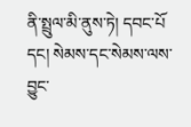ནི་སྤྲུལ་མི་ནུས་ཏེ། དབང་པོ
དང། སེམས་དང་སེམས་ལས་བྱུང་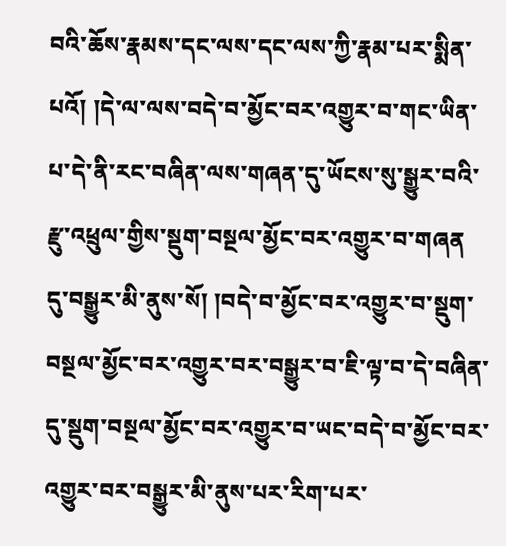བའི་ཆོས་རྣམས་དང་ལས་དང་ལས་ཀྱི་རྣམ་པར་སྨིན་པའོ། །དེ་ལ་ལས་བདེ་བ་མྱོང་བར་འགྱུར་བ་གང་ཡིན་པ་དེ་ནི་རང་བཞིན་ལས་གཞན་དུ་ཡོངས་སུ་སྒྱུར་བའི་རྫུ་འཕྲུལ་གྱིས་སྡུག་བསྔལ་མྱོང་བར་འགྱུར་བ་གཞན
དུ་བསྒྱུར་མི་ནུས་སོ། །བདེ་བ་མྱོང་བར་འགྱུར་བ་སྡུག་བསྔལ་མྱོང་བར་འགྱུར་བར་བསྒྱུར་བ་ཇི་ལྟ་བ་དེ་བཞིན་དུ་སྡུག་བསྔལ་མྱོང་བར་འགྱུར་བ་ཡང་བདེ་བ་མྱོང་བར་འགྱུར་བར་བསྒྱུར་མི་ནུས་པར་རིག་པར་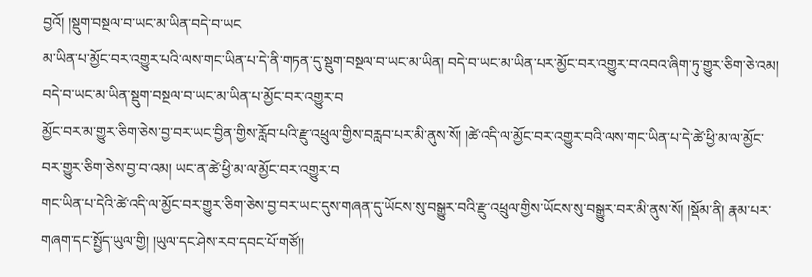བྱའོ། །སྡུག་བསྔལ་བ་ཡང་མ་ཡིན་བདེ་བ་ཡང
མ་ཡིན་པ་མྱོང་བར་འགྱུར་པའི་ལས་གང་ཡིན་པ་དེ་ནི་གཏན་དུ་སྡུག་བསྔལ་བ་ཡང་མ་ཡིན། བདེ་བ་ཡང་མ་ཡིན་པར་མྱོང་བར་འགྱུར་བ་འབའ་ཞིག་ཏུ་གྱུར་ཅིག་ཅེ་འམ། བདེ་བ་ཡང་མ་ཡིན་སྡུག་བསྔལ་བ་ཡང་མ་ཡིན་པ་མྱོང་བར་འགྱུར་བ
མྱོང་བར་མ་གྱུར་ཅིག་ཅེས་བྱ་བར་ཡང་བྱིན་གྱིས་རློབ་པའི་རྫུ་འཕྲུལ་གྱིས་བརླབ་པར་མི་ནུས་སོ། །ཚེ་འདི་ལ་མྱོང་བར་འགྱུར་བའི་ལས་གང་ཡིན་པ་དེ་ཚེ་ཕྱི་མ་ལ་མྱོང་བར་གྱུར་ཅིག་ཅེས་བྱ་བ་འམ། ཡང་ན་ཚེ་ཕྱི་མ་ལ་མྱོང་བར་འགྱུར་བ
གང་ཡིན་པ་དེའི་ཚེ་འདི་ལ་མྱོང་བར་གྱུར་ཅིག་ཅེས་བྱ་བར་ཡང་དུས་གཞན་དུ་ཡོངས་སུ་བསྒྱུར་བའི་རྫུ་འཕྲུལ་གྱིས་ཡོངས་སུ་བསྒྱུར་བར་མི་ནུས་སོ། །སྡོམ་ནི། རྣམ་པར་གཞག་དང་སྤྱོད་ཡུལ་གྱི། །ཡུལ་དང་ཤེས་རབ་དབང་པོ་གཙོ།།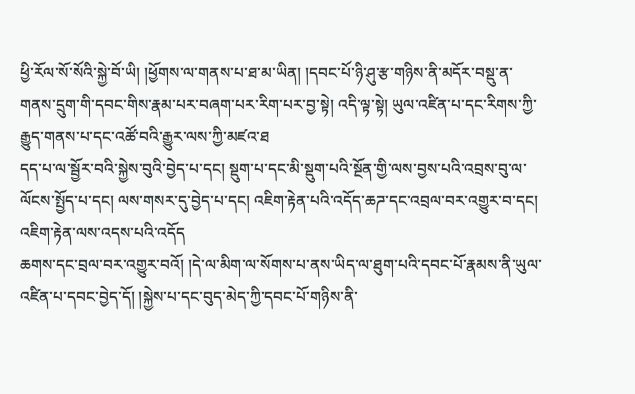ཕྱི་རོལ་སོ་སོའི་སྐྱེ་བོ་ཡི། །ཕྱོགས་ལ་གནས་པ་ཐ་མ་ཡིན། །དབང་པོ་ཉི་ཤུ་རྩ་གཉིས་ནི་མདོར་བསྡུ་ན་གནས་དྲུག་གི་དབང་གིས་རྣམ་པར་བཞག་པར་རིག་པར་བྱ་སྟེ། འདི་ལྟ་སྟེ། ཡུལ་འཛིན་པ་དང་རིགས་ཀྱི་རྒྱུད་གནས་པ་དང་འཚོ་བའི་རྒྱུར་ལས་ཀྱི་མཛའ་ཐ
དད་པ་ལ་སྦྱོར་བའི་སྐྱེས་བུའི་བྱེད་པ་དང། སྡུག་པ་དང་མི་སྡུག་པའི་སྔོན་གྱི་ལས་བྱས་པའི་འབྲས་བུ་ལ་ལོངས་སྤྱོད་པ་དང། ལས་གསར་དུ་བྱེད་པ་དང། འཇིག་རྟེན་པའི་འདོད་ཆཌ་དང་འབྲལ་བར་འགྱུར་བ་དང། འཇིག་རྟེན་ལས་འདས་པའི་འདོད
ཆགས་དང་བྲལ་བར་འགྱུར་བའོ། །དེ་ལ་མིག་ལ་སོགས་པ་ནས་ཡིད་ལ་ཐུག་པའི་དབང་པོ་རྣམས་ནི་ཡུལ་འཛིན་པ་དབང་བྱེད་དོ། །སྐྱེས་པ་དང་བུད་མེད་ཀྱི་དབང་པོ་གཉིས་ནི་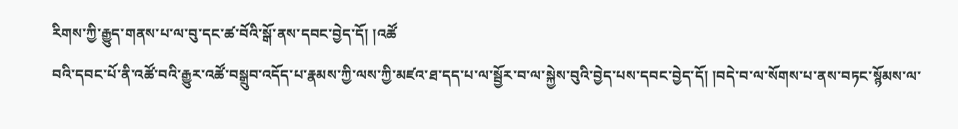རིགས་ཀྱི་རྒྱུད་གནས་པ་ལ་བུ་དང་ཚ་བོའི་སྒོ་ནས་དབང་བྱེད་དོ། །འཚོ
བའི་དབང་པོ་ནི་འཚོ་བའི་རྒྱུར་འཚོ་བསྒྲུབ་འདོད་པ་རྣམས་ཀྱི་ལས་ཀྱི་མཛའ་ཐ་དད་པ་ལ་སྦྱོར་བ་ལ་སྐྱེས་བུའི་བྱེད་པས་དབང་བྱེད་དོ། །བདེ་བ་ལ་སོགས་པ་ནས་བཏང་སྙོམས་ལ་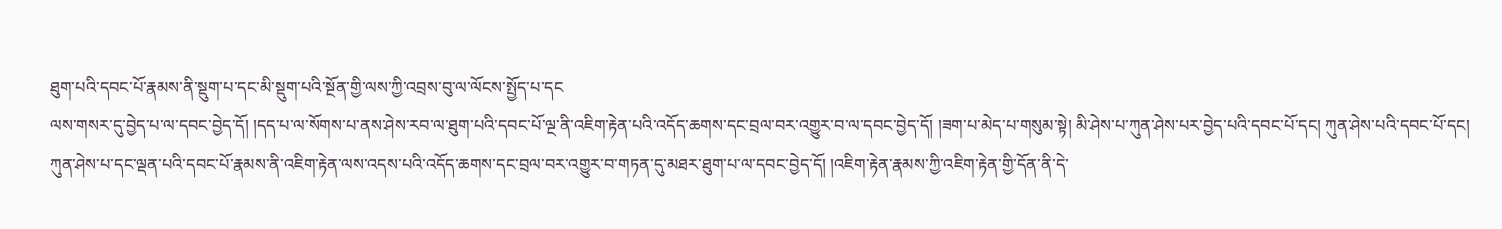ཐུག་པའི་དབང་པོ་རྣམས་ནི་སྡུག་པ་དང་མི་སྡུག་པའི་སྔོན་གྱི་ལས་ཀྱི་འབྲས་བུ་ལ་ལོངས་སྤྱོད་པ་དང
ལས་གསར་དུ་བྱེད་པ་ལ་དབང་བྱེད་དོ། །དད་པ་ལ་སོགས་པ་ནས་ཤེས་རབ་ལ་ཐུག་པའི་དབང་པོ་ལྔ་ནི་འཇིག་རྟེན་པའི་འདོད་ཆགས་དང་བྲལ་བར་འགྱུར་བ་ལ་དབང་བྱེད་དོ། །ཟག་པ་མེད་པ་གསུམ་སྟེ། མི་ཤེས་པ་ཀུན་ཤེས་པར་བྱེད་པའི་དབང་པོ་དང། ཀུན་ཤེས་པའི་དབང་པོ་དང།
ཀུན་ཤེས་པ་དང་ལྡན་པའི་དབང་པོ་རྣམས་ནི་འཇིག་རྟེན་ལས་འདས་པའི་འདོད་ཆགས་དང་བྲལ་བར་འགྱུར་བ་གཏན་དུ་མཐར་ཐུག་པ་ལ་དབང་བྱེད་དོ། །འཇིག་རྟེན་རྣམས་ཀྱི་འཇིག་རྟེན་གྱི་དོན་ནི་དེ་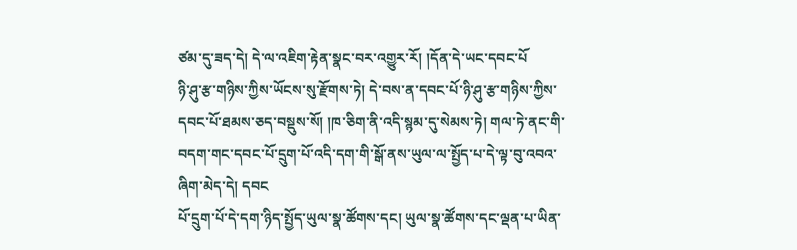ཙམ་དུ་ཟད་དེ། དེ་ལ་འཇིག་རྟེན་སྣང་བར་འགྱུར་རོ། །དོན་དེ་ཡང་དབང་པོ
ཉི་ཤུ་རྩ་གཉིས་ཀྱིས་ཡོངས་སུ་རྫོགས་ཏེ། དེ་བས་ན་དབང་པོ་ཉི་ཤུ་རྩ་གཉིས་ཀྱིས་དབང་པོ་ཐམས་ཅད་བསྡུས་སོ། །ཁ་ཅིག་ནི་འདི་སྙམ་དུ་སེམས་ཏེ། གལ་ཏེ་ནང་གི་བདག་གང་དབང་པོ་དྲུག་པོ་འདི་དག་གི་སྒོ་ནས་ཡུལ་ལ་སྤྱོད་པ་དེ་ལྟ་བུ་འབའ་ཞིག་མེད་དེ། དབང
པོ་དྲུག་པོ་དེ་དག་ཉིད་སྤྱོད་ཡུལ་སྣ་ཚོགས་དང། ཡུལ་སྣ་ཚོགས་དང་ལྡན་པ་ཡིན་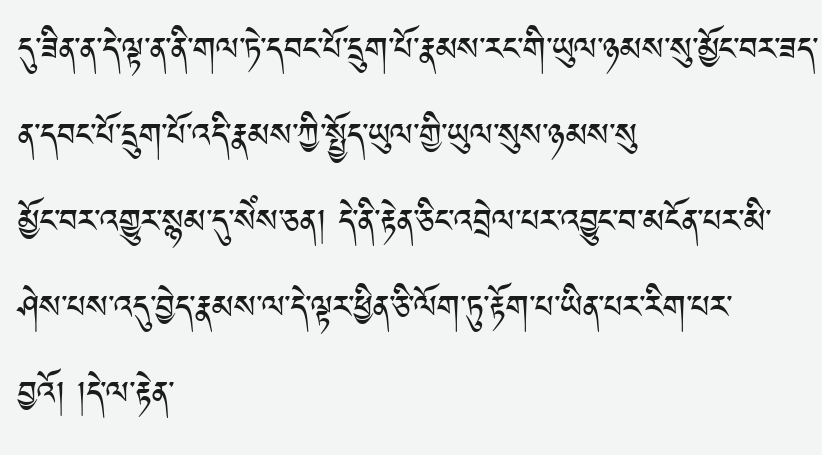དུ་ཟིན་ན་དེ་ལྟ་ན་ནི་གལ་ཏེ་དབང་པོ་དྲུག་པོ་རྣམས་རང་གི་ཡུལ་ཉམས་སུ་མྱོང་བར་ཟད་ན་དབང་པོ་དྲུག་པོ་འདི་རྣམས་ཀྱི་སྤྱོད་ཡུལ་གྱི་ཡུལ་སུས་ཉམས་སུ
མྱོང་བར་འགྱུར་སྙམ་དུ་སེཾས་ཅན། དེ་ནི་རྟེན་ཅིང་འབྲེལ་པར་འབྱུང་བ་མངོན་པར་མི་ཤེས་པས་འདུ་བྱེད་རྣམས་ལ་དེ་ལྟར་ཕྱིན་ཅི་ལོག་ཏུ་རྟོག་པ་ཡིན་པར་རིག་པར་བྱའོ། །དེ་ལ་རྟེན་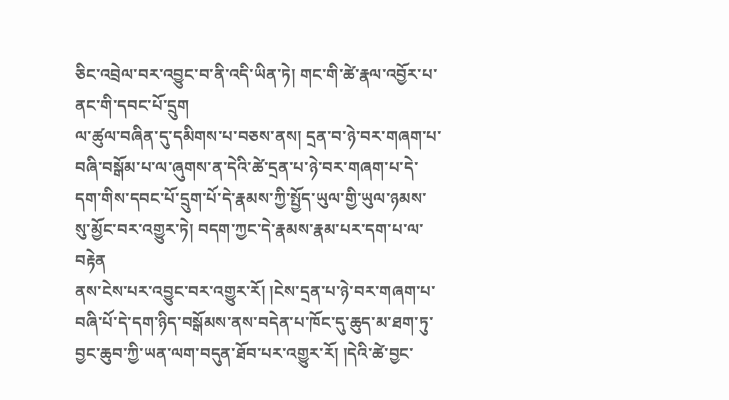ཅིང་འབྲེལ་བར་འབྱུང་བ་ནི་འདི་ཡིན་ཏེ། གང་གི་ཚེ་རྣལ་འབྱོར་པ་ནང་གི་དབང་པོ་དྲུག
ལ་ཚུལ་བཞིན་དུ་དམིགས་པ་བཅས་ནས། དྲན་བ་ཉེ་བར་གཞག་པ་བཞི་བསྒོམ་པ་ལ་ཞུགས་ན་དེའི་ཚེ་དྲན་པ་ཉེ་བར་གཞག་པ་དེ་དག་གིས་དབང་པོ་དྲུག་པོ་དེ་རྣམས་ཀྱི་སྤྱོད་ཡུལ་གྱི་ཡུལ་ཉམས་སུ་མྱོང་བར་འགྱུར་ཏེ། བདག་ཀྱང་དེ་རྣམས་རྣམ་པར་དག་པ་ལ་བརྟེན
ནས་ངེས་པར་འབྱུང་བར་འགྱུར་རོ། །ངེས་དྲན་པ་ཉེ་བར་གཞག་པ་བཞི་པོ་དེ་དག་ཉིད་བསྒོམས་ནས་བདེན་པ་ཁོང་དུ་ཆུད་མ་ཐག་ཏུ་བྱང་ཆུབ་ཀྱི་ཡན་ལག་བདུན་ཐོབ་པར་འགྱུར་རོ། །དེའི་ཚེ་བྱང་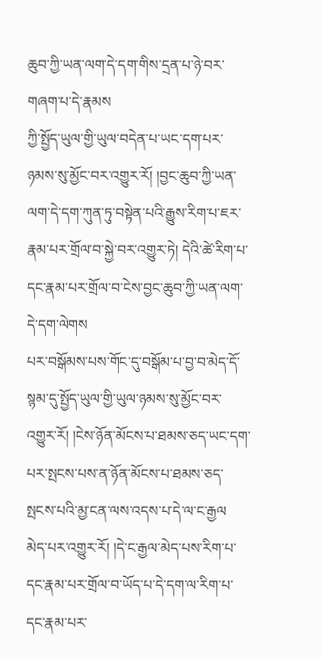ཆུབ་ཀྱི་ཡན་ལག་དེ་དག་གིས་དྲན་པ་ཉེ་བར་གཞག་པ་དེ་རྣམས
ཀྱི་སྤྱོད་ཡུལ་གྱི་ཡུལ་བདེན་པ་ཡང་དག་པར་ཉམས་སུ་མྱོང་བར་འགྱུར་རོ། །བྱང་ཆུབ་ཀྱི་ཡན་ལག་དེ་དག་ཀུན་ཏུ་བསྟེན་པའི་རྒྱུས་རིག་པ་ཇར་རྣམ་པར་གྲོལ་བ་སྐྱེ་བར་འགྱུར་ཏེ། དེའི་ཚེ་རིག་པ་དང་རྣམ་པར་གྲོལ་བ་ངེས་བྱང་ཆུབ་ཀྱི་ཡན་ལག་དེ་དག་ལེགས
པར་བསྒོམས་པས་གོང་དུ་བསྒོམ་པ་བྱ་བ་མེད་དོ་སྙམ་དུ་སྤྱོད་ཡུལ་གྱི་ཡུལ་ཉམས་སུ་མྱོང་བར་འགྱུར་རོ། །ངེས་ཉོན་མོངས་པ་ཐམས་ཅད་ཡང་དག་པར་སྤངས་པས་ན་ཉོན་མོངས་པ་ཐམས་ཅད་སྤངས་པའི་མྱ་ངན་ལས་འདས་པ་དེ་ལ་ང་རྒྱལ
མེད་པར་འགྱུར་རོ། །དེ་ང་རྒྱལ་མེད་པས་རིག་པ་དང་རྣམ་པར་གྲོལ་བ་ཡོད་པ་དེ་དག་ལ་རིག་པ་དང་རྣམ་པར་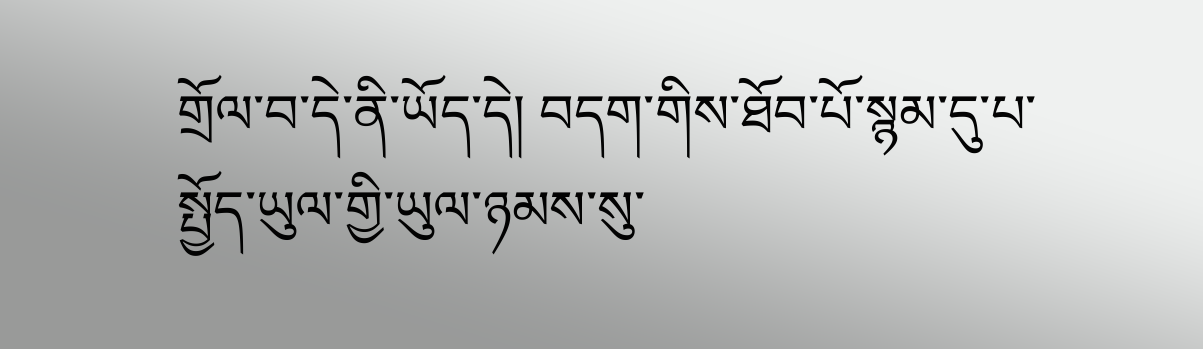གྲོལ་བ་དེ་ནི་ཡོད་དེ། བདག་གིས་ཐོབ་པོ་སྙམ་དུ་པ་སྤྱོད་ཡུལ་གྱི་ཡུལ་ཉམས་སུ་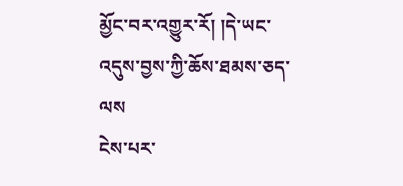མྱོང་བར་འགྱུར་རོ། །དེ་ཡང་འདུས་བྱས་ཀྱི་ཆོས་ཐམས་ཅད་ལས
ངེས་པར་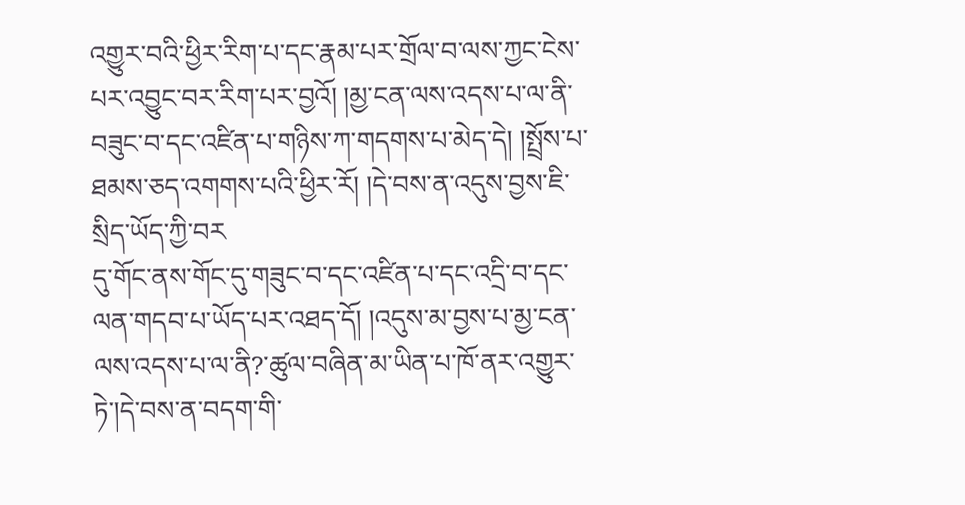འགྱུར་བའི་ཕྱིར་རིག་པ་དང་རྣམ་པར་གྲོལ་བ་ལས་ཀྱང་ངེས་པར་འབྱུང་བར་རིག་པར་བྱའོ། །མྱ་ངན་ལས་འདས་པ་ལ་ནི་བཟུང་བ་དང་འཛིན་པ་གཉིས་ཀ་གདགས་པ་མེད་དེ། །སྤྲོས་པ་ཐམས་ཅད་འགགས་པའི་ཕྱིར་རོ། །དེ་བས་ན་འདུས་བྱས་ཇི་སྲིད་ཡོད་ཀྱི་བར
དུ་གོང་ནས་གོང་དུ་གཟུང་བ་དང་འཛིན་པ་དང་འདྲི་བ་དང་ལན་གདབ་པ་ཡོད་པར་འཐད་དོ། །འདུས་མ་བྱས་པ་མྱ་ངན་ལས་འདས་པ་ལ་ནི?་ཚུལ་བཞིན་མ་ཡིན་པ་ཁོ་ནར་འགྱུར་ཏེ་།དེ་བས་ན་བདག་གི་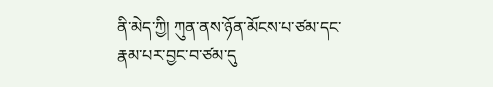ནི་མེད་ཀྱི། ཀུན་ནས་ཉོན་མོངས་པ་ཙམ་དང་རྣམ་པར་བྱང་བ་ཙམ་དུ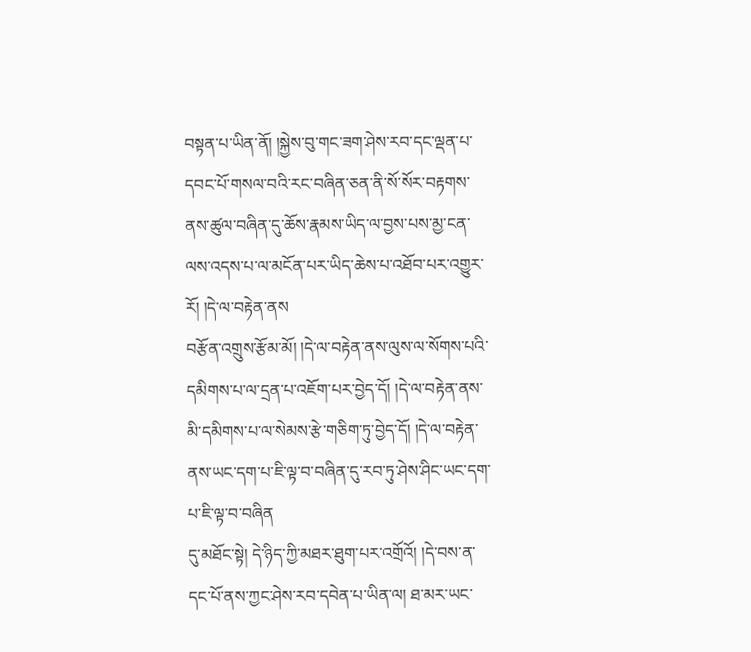བསྟན་པ་ཡིན་ནོ། །སྐྱེས་བུ་གང་ཟག་ཤེས་རབ་དང་ལྡན་པ་དབང་པོ་གསལ་བའི་རང་བཞིན་ཅན་ནི་སོ་སོར་བརྟགས་ནས་ཚུལ་བཞིན་དུ་ཆོས་རྣམས་ཡིད་ལ་བྱས་པས་མྱ་ངན་ལས་འདས་པ་ལ་མངོན་པར་ཡིད་ཆེས་པ་འཐོབ་པར་འགྱུར་རོ། །དེ་ལ་བརྟེན་ནས
བརྩོན་འགྲུས་རྩོམ་མོ། །དེ་ལ་བརྟེན་ནས་ལུས་ལ་སོགས་པའི་དམིགས་པ་ལ་དྲན་པ་འཇོག་པར་བྱེད་དོ། །དེ་ལ་བརྟེན་ནས་མི་དམིགས་པ་ལ་སེམས་རྩེ་གཅིག་ཏུ་བྱེད་དོ། །དེ་ལ་བརྟེན་ནས་ཡང་དག་པ་ཇི་ལྟ་བ་བཞིན་དུ་རབ་ཏུ་ཤེས་ཤིང་ཡང་དག་པ་ཇི་ལྟ་བ་བཞིན
དུ་མཐོང་སྟེ། དེ་ཉིད་ཀྱི་མཐར་ཐུག་པར་འགྲོའོ། །དེ་བས་ན་དང་པོ་ནས་ཀྱང་ཤེས་རབ་དབེན་པ་ཡིན་ལ། ཐ་མར་ཡང་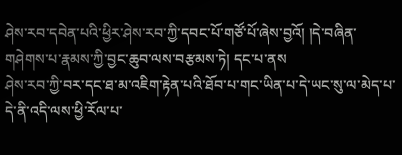ཤེས་རབ་དབེན་པའི་ཕྱིར་ཤེས་རབ་ཀྱི་དབང་པོ་གཙོ་པོ་ཞེས་བྱའོ། །དེ་བཞིན་གཤེགས་པ་རྣམས་ཀྱི་བྱང་ཆུབ་ལས་བརྩམས་ཏེ། དང་པ་ནས
ཤེས་རབ་ཀྱི་བར་དང་ཐ་མ་འཇིག་རྟེན་པའི་ཐོབ་པ་གང་ཡིན་པ་དེ་ཡང་སུ་ལ་མེད་པ་དེ་ནི་འདི་ལས་ཕྱི་རོལ་པ་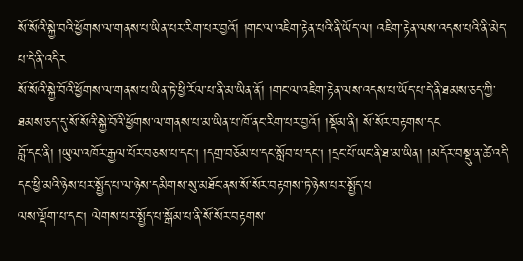སོ་སོའི་སྐྱེ་བའི་ཕྱོགས་ལ་གནས་པ་ཡིན་པར་རིག་པར་བྱའོ། །གང་ལ་འཇིག་རྟེན་པའི་ནི་ཡོད་ལ། འཇིག་རྟེན་ལས་འདས་པའི་ནི་མེད་པ་དེ་ནི་འདིར
སོ་སོའི་སྐྱེ་བོའི་ཕྱོགས་ལ་གནས་པ་ཡིན་ཏེ་ཕྱི་རོལ་པ་ནི་མ་ཡིན་ནོ། །གང་ལ་འཇིག་རྟེན་ལས་འདས་པ་ཡོད་པ་དེ་ནི་ཐམས་ཅད་ཀྱི་ཐམས་ཅད་དུ་སོ་སོའི་སྐྱེ་བོའི་ཕྱོགས་ལ་གནས་པ་མ་ཡིན་པ་ཁོ་ནང་རིག་པར་བྱའོ། །སྡོམ་ནི། སོ་སོར་བརྟགས་དང
བློ་དང་ནི། །ཡུལ་འཁོར་རྒྱལ་པོར་བཅས་པ་དང། །དགྲ་བཅོམ་པ་དང་སློབ་པ་དང། །དྲང་པོ་ཡང་ནི་ཐ་མ་ཡིན། །མདོར་བསྡུ་ན་ཚེ་འདི་དང་ཕྱི་མའི་ཉེས་པར་སྤྱོད་པ་ལ་ཉེས་དམིགས་སུ་མཐོང་ནས་སོ་སོར་བརྟགས་ཏེ་ཉེས་པར་སྤྱོད་པ
ལས་ལྡོག་པ་དང། ལེགས་པར་སྤྱོད་པ་སྒོམ་པ་ནི་སོ་སོར་བརྟགས་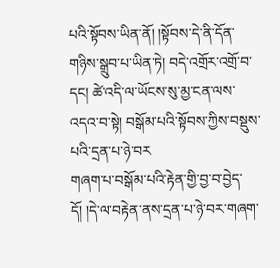པའི་སྟོབས་ཡིན་ནོ། །སྟོབས་དེ་ནི་དོན་གཉིས་སྒྲུབ་པ་ཡིན་ཏེ། བདེ་འགྲོར་འགྲོ་བ་དང། ཚེ་འདི་ལ་ཡོངས་སུ་མྱ་ངན་ལས་འདའ་བ་སྟེ། བསྒོམ་པའི་སྟོབས་ཀྱིས་བསྡུས་པའི་དྲན་པ་ཉེ་བར
གཞག་པ་བསྒོམ་པའི་རྟེན་གྱི་བྱ་བ་བྱེད་དོ། །དེ་ལ་བརྟེན་ནས་དྲན་པ་ཉེ་བར་གཞག་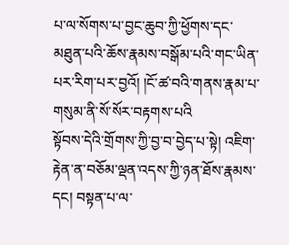པ་ལ་སོགས་པ་བྱང་ཆུབ་ཀྱི་ཕྱོགས་དང་མཐུན་པའི་ཆོས་རྣམས་བསྒོམ་པའི་གང་ཡིན་པར་རིག་པར་བྱའོ། །ངོ་ཚ་བའི་གནས་རྣམ་པ་གསུམ་ནི་སོ་སོར་བརྟགས་པའི
སྟོབས་དེའི་གྲོགས་ཀྱི་བྱ་བ་བྱེད་པ་སྟེ། འཇིག་རྟེན་ན་བཅོམ་ལྡན་འདས་ཀྱི་ཉན་ཐོས་རྣམས་དང། བསྟན་པ་ལ་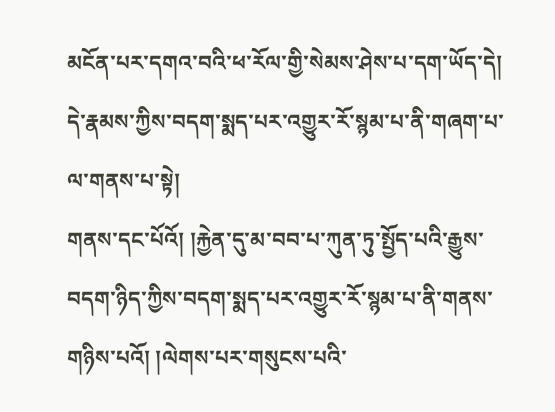མངོན་པར་དགའ་བའི་ཕ་རོལ་གྱི་སེམས་ཤེས་པ་དག་ཡོད་དེ། དེ་རྣམས་ཀྱིས་བདག་སྨད་པར་འགྱུར་རོ་སྙམ་པ་ནི་གཞག་པ་ལ་གནས་པ་སྟེ།
གནས་དང་པོའོ། །རྐྱེན་དུ་མ་བབ་པ་ཀུན་ཏུ་སྤྱོད་པའི་རྒྱུས་བདག་ཉིད་ཀྱིས་བདག་སྨད་པར་འགྱུར་རོ་སྙམ་པ་ནི་གནས་གཉིས་པའོ། །ལེགས་པར་གསུངས་པའི་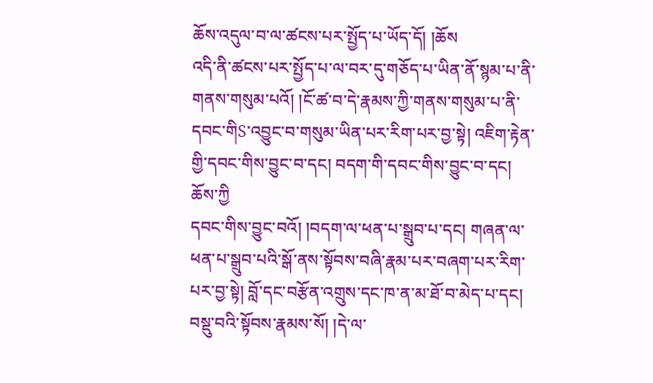ཆོས་འདུལ་བ་ལ་ཚངས་པར་སྤྱོད་པ་ཡོད་དོ། །ཆོས
འདི་ནི་ཚངས་པར་སྤྱོད་པ་ལ་བར་དུ་གཅོད་པ་ཡིན་ནོ་སྙམ་པ་ནི་གནས་གསུམ་པའོ། །ངོ་ཚ་བ་དེ་རྣམས་ཀྱི་གནས་གསུམ་པ་ནི་དབང་གིS་འབྱུང་བ་གསུམ་ཡིན་པར་རིག་པར་བྱ་སྟེ། འཇིག་རྟེན་གྱི་དབང་གིས་བྱུང་བ་དང། བདག་གི་དབང་གིས་བྱུང་བ་དང། ཆོས་ཀྱི
དབང་གིས་བྱུང་བའོ། །བདག་ལ་ཕན་པ་སྒྲུབ་པ་དང། གཞན་ལ་ཕན་པ་སྒྲུབ་པའི་སྒོ་ནས་སྟོབས་བཞི་རྣམ་པར་བཞག་པར་རིག་པར་བྱ་སྟེ། བློ་དང་བརྩོན་འགྲུས་དང་ཁ་ན་མ་ཐོ་བ་མེད་པ་དང། བསྡུ་བའི་སྟོབས་རྣམས་སོ། །དེ་ལ་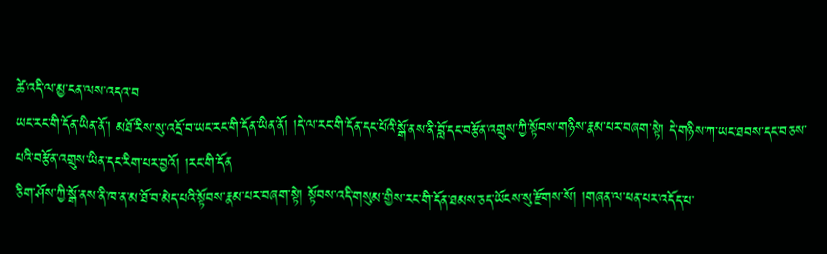ཚེ་འདི་ལ་མྱ་ངན་ལས་འདའ་བ
ཡང་རང་གི་དོན་ཡིན་ནོ་། མཐོ་རིས་སུ་འདྲོ་བ་ཡང་རང་གི་དོན་ཡིན་ནོ། །དེ་ལ་རང་གི་དོན་དང་པོའི་སྒོ་ནས་ནི་བློ་དང་བརྩོན་འགྲུས་ཀྱི་སྟོབས་གཉིས་རྣམ་པར་བཞག་སྟེ། དེ་གཉིས་ཀ་ཡང་ཐབས་དང་བཅས་པའི་བརྩོན་འགྲུས་ཡིན་དང་རིག་པར་བྱའོ། །རང་གི་དོན
ཅིག་ཤོས་ཀྱི་སྒོ་ནས་ནི་ཁ་ན་མ་ཐོ་བ་མེད་པའི་སྟོབས་རྣམ་པར་བཞག་སྟེ། སྟོབས་འདི་གསུམ་གྱིས་རང་གི་དོན་ཐམས་ཅད་ཡོངས་སུ་རྫོགས་སོ། །གཞན་ལ་ཕན་པར་འདོད་པ་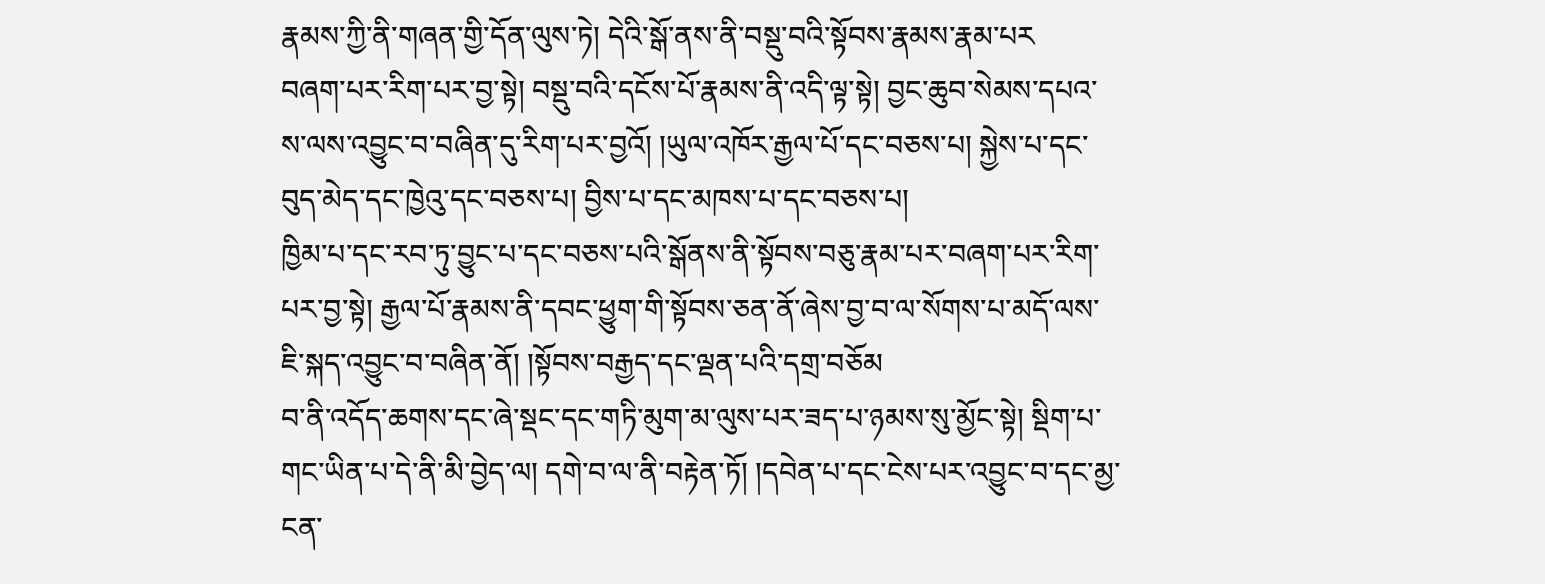རྣམས་ཀྱི་ནི་གཞན་གྱི་དོན་ལུས་ཏེ། དེའི་སྒོ་ནས་ནི་བསྡུ་བའི་སྟོབས་རྣམས་རྣམ་པར
བཞག་པར་རིག་པར་བྱ་སྟེ། བསྡུ་བའི་དངོས་པོ་རྣམས་ནི་འདི་ལྟ་སྟེ། བྱང་ཆུབ་སེམས་དཔའ་ས་ལས་འབྱུང་བ་བཞིན་དུ་རིག་པར་བྱའོ། །ཡུལ་འཁོར་རྒྱལ་པོ་དང་བཅས་པ། སྐྱེས་པ་དང་བུད་མེད་དང་ཁྱེའུ་དང་བཅས་པ། བྱིས་པ་དང་མཁས་པ་དང་བཅས་པ།
ཁྱིམ་པ་དང་རབ་ཏུ་བྱུང་པ་དང་བཅས་པའི་སྒོནས་ནི་སྟོབས་བཅུ་རྣམ་པར་བཞག་པར་རིག་པར་བྱ་སྟེ། རྒྱལ་པོ་རྣམས་ནི་དབང་ཕྱུག་གི་སྟོབས་ཅན་ནོ་ཞེས་བྱ་བ་ལ་སོགས་པ་མདོ་ལས་ཇི་སྐད་འབྱུང་བ་བཞིན་ནོ། །སྟོབས་བརྒྱད་དང་ལྡན་པའི་དགྲ་བཅོམ
བ་ནི་འདོད་ཆགས་དང་ཞེ་སྡང་དང་གཏི་མུག་མ་ལུས་པར་ཟད་པ་ཉམས་སུ་མྱོང་སྟེ། སྡིག་པ་གང་ཡིན་པ་དེ་ནི་མི་བྱེད་ལ། དགེ་བ་ལ་ནི་བརྟེན་ཏོ། །དབེན་པ་དང་ངེས་པར་འབྱུང་བ་དང་མྱ་ངན་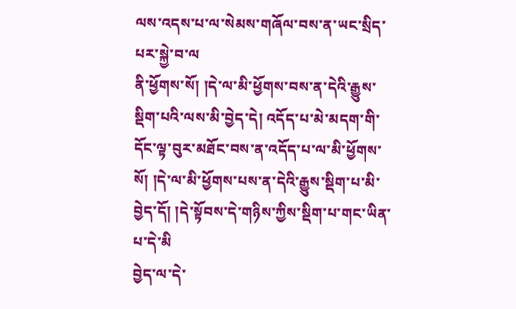ལས་འདས་པ་ལ་སེམས་གཞོལ་བས་ན་ཡང་སྲིད་པར་སྐྱེ་བ་ལ
ནི་ཕྱོགས་སོ། །དེ་ལ་མི་ཕྱོགས་བས་ན་དེའི་རྒྱུས་སྡིག་པའི་ལས་མི་བྱེད་དེ། འདོད་པ་མེ་མདག་གི་དོང་ལྟ་བུར་མཐོང་བས་ན་འདོད་པ་ལ་མི་ཕྱོགས་སོ། །དེ་ལ་མི་ཕྱོགས་པས་ན་དེའི་རྒྱུས་སྡིག་པ་མི་བྱེད་དོ། །དེ་སྟོབས་དེ་གཉིས་ཀྱིས་སྡིག་པ་གང་ཡིན་པ་དེ་མི
བྱེད་ལ་དེ་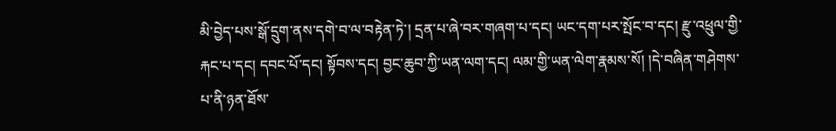མི་བྱེད་པས་སྒོ་དྲུག་ནས་དགེ་བ་ལ་བརྟེན་ཏེ་། དྲན་པ་ཞེ་བར་གཞག་པ་དང། ཡང་དག་པར་སྤོང་བ་དང། རྫུ་འཕྲུལ་གྱི་རྐང་པ་དང། དབང་པོ་དང། སྟོབས་དང། བྱང་ཆུབ་ཀྱི་ཡན་ལག་དང། ལམ་གྱི་ཡན་ལེག་རྣམས་སོ། །དེ་བཞིན་གཤེགས་པ་ནི་ཉན་ཐོས་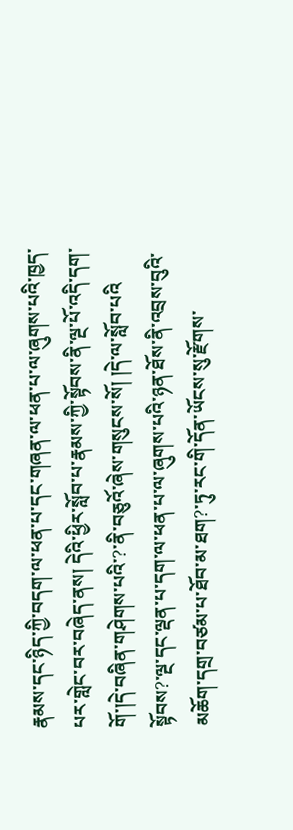རྣམས་དང་ཉིད་ཀྱི་བདག་ལ་ཕན་པ་དང་གཞན་ལ་ཕན་པ་ལ་ཞུགས་པའི་ཁྱད་པར་གླེང་བར་བཞེད་ནས། དེའི་ཕྱིར་སློབ་པ་རྣམས་ཀྱི་སྟོབས་ནི་ལྔ་པོ་འདི་དག་གོ་།དེ་བཞིན་གཤེགས་པའི་?་ནི་བཅུའོ་ཞེས་གསུངས་སོ། །དེ་ལ་སློབ་པའི
སྟོབས?་ལྔ་དང་ལྡན་པ་དག་ལ་ཕན་པ་ལ་ཞུགས་པའི་ཉན་ཐོས་ནི་འབྲས་བུའི་མཆོག་དགྲ་བཙམ་པ་ཐོབ་མ་ཐག?་ཏུ་རང་གི་དོན་ཡོངས་སུ་རྫོགས་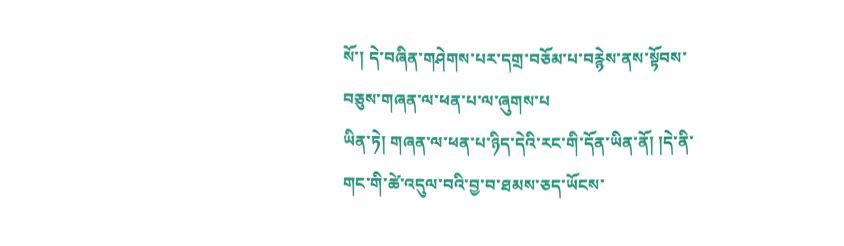སོ་། དེ་བཞིན་གཤེགས་པར་དགྲ་བཅོམ་པ་བརྙེས་ནས་སྟོབས་བཅུས་གཞན་ལ་ཕན་པ་ལ་ཞུགས་པ
ཡིན་ཏེ། གཞན་ལ་ཕན་པ་ཉིད་དེའི་རང་གི་དོན་ཡིན་ནོ། །དེ་ནི་གང་གི་ཚེ་འདུལ་བའི་བྱ་བ་ཐམས་ཅད་ཡོངས་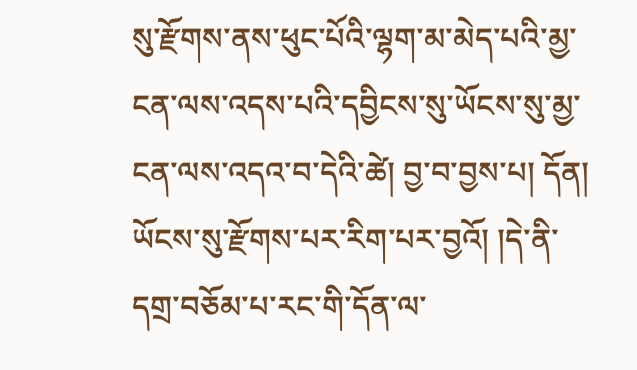སུ་རྫོགས་ནས་ཕུང་པོའི་ལྷག་མ་མེད་པའི་མྱ་ངན་ལས་འདས་པའི་དབྱིངས་སུ་ཡོངས་སུ་མྱ་ངན་ལས་འདའ་བ་དེའི་ཚེ། བྱ་བ་བྱས་པ། དོན།
ཡོངས་སུ་རྫོགས་པར་རིག་པར་བྱའོ། །དེ་ནི་དགྲ་བཅོམ་པ་རང་གི་དོན་ལ་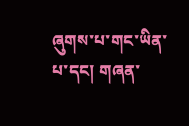ཞུགས་པ་གང་ཡིན་པ་དང། གཞན་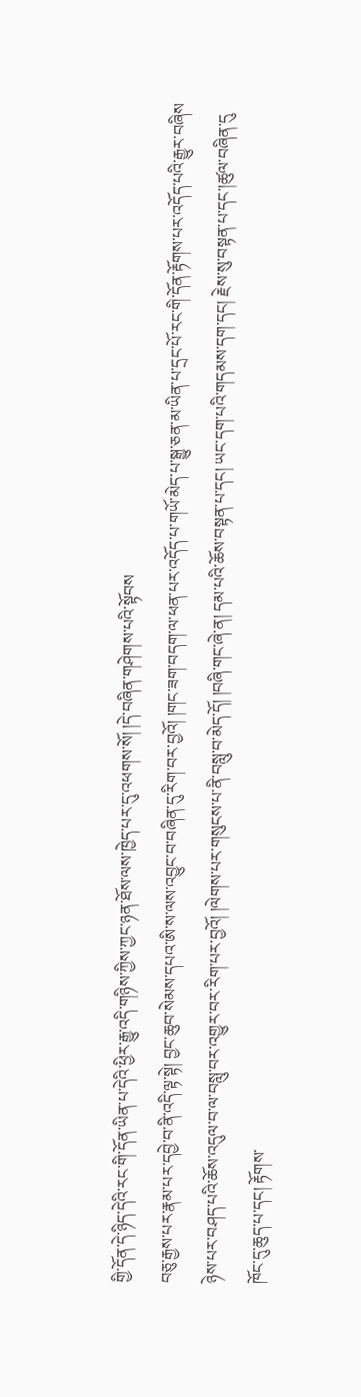གྱི་དོན་དེ་ཉིད་དེའི་རང་གི་དོན་ཡིན་པ་དེའི་ཕྱིར་རྒྱུ་འདི་གཉིས་ཀྱིས་ཀྱང་ཉན་ཐོས་ལས་ཁྱེད་པར་དུ་འཕགས་སོ། །དེ་བཞིན་གཤེགས་པའི་སྟོབས
བཅུ་རྒྱས་པར་རྣམ་པར་དབྱེ་བ་ནི་འདི་ལྟ་སྟེ། བྱང་ཆུབ་སེམས་དཔའ་ཨི་ས་ལས་འབྱུང་བ་བཞིན་དུ་རིག་བར་བྱའོ། །གང་ཟག་བདག་ལ་ཕན་པར་འདོད་པ་གཡོ་མེད་པ་སྒྱུ་ཅན་མ་ཡིན་པ་དྲང་པོ་རང་གི་དོན་རྟོགས་པར་འདོད་པའི་རྒྱུར་བཞིས
ཉེས་པར་བཤད་པའི་ཆོས་འདུལ་བ་ལ་བསླུ་བར་འགྱུར་བར་རིག་པར་བྱའོ། །ལེགས་པར་གསུངས་པ་ནི་བསླུ་བ་མེད་དོ། །བཞི་གང་ཞེ་ན། དམ་པའི་ཆོས་བསྟན་པ་དང། ཡང་དག་པའི་གདམས་དག་དང། རྗེས་སུ་བསྟན་པ་དང་།ཚུལ་བཞིན་དུ
ཁོང་དུ་ཆུད་པ་དང། རྟོགས་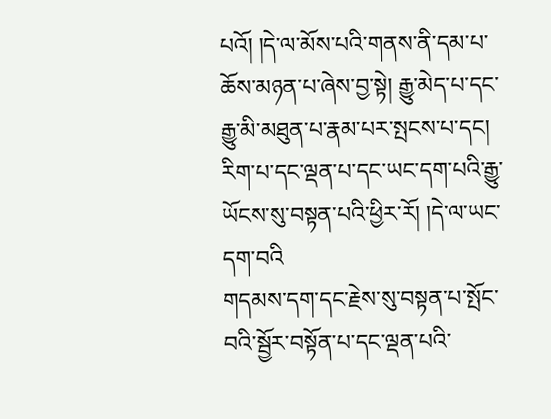པའོ། །དེ་ལ་མོས་པའི་གནས་ནི་དམ་པ་ཆོས་མཉན་པ་ཞེས་བྱ་སྟེ། རྒྱུ་མེད་པ་དང་རྒྱུ་མི་མཐུན་པ་རྣམ་པར་སྤངས་པ་དང། རིག་པ་དང་ལྡན་པ་དང་ཡང་དག་པའི་རྒྱུ་ཡོངས་སུ་བསྟན་པའི་ཕྱིར་རོ། །དེ་ལ་ཡང་དག་བའི
གདམས་དག་དང་རྗེས་སུ་བསྟན་པ་སྤོང་བའི་སྦྱོར་བསྟོན་པ་དང་ལྡན་པའི་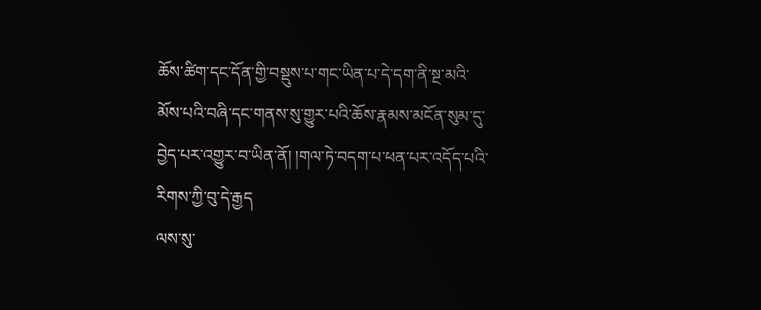ཆོས་ཚིག་དང་དོན་གྱི་བསྡུས་པ་གང་ཡིན་པ་དེ་དག་ནི་སྔ་མའི་མོས་པའི་བཞི་དང་གནས་སུ་གྱུར་པའི་ཆོས་རྣམས་མངོན་སུམ་དུ་བྱེད་པར་འགྱུར་བ་ཡིན་ནོ། །གལ་ཏེ་བདག་པ་ཕན་པར་འདོད་པའི་རིགས་ཀྱི་བུ་དེ་རྒྱད
ལས་སུ་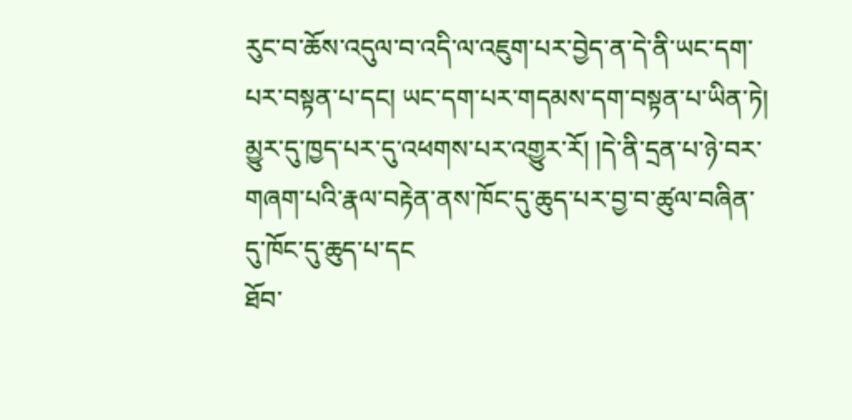རུང་བ་ཆོས་འདུལ་བ་འདི་ལ་འཇུག་པར་བྱེད་ན་དེ་ནི་ཡང་དག་པར་བསྟན་པ་དང། ཡང་དག་པར་གདམས་དག་བསྟན་པ་ཡིན་ཏེ། མྱུར་དུ་ཁྱད་པར་དུ་འཕགས་པར་འགྱུར་རོ། །དེ་ནི་དྲན་པ་ཉེ་བར་གཞག་པའི་རྣལ་བརྟེན་ནས་ཁོང་དུ་ཆུད་པར་བྱ་བ་ཚུལ་བཞིན་དུ་ཁོང་དུ་ཆུད་པ་དང
ཐོབ་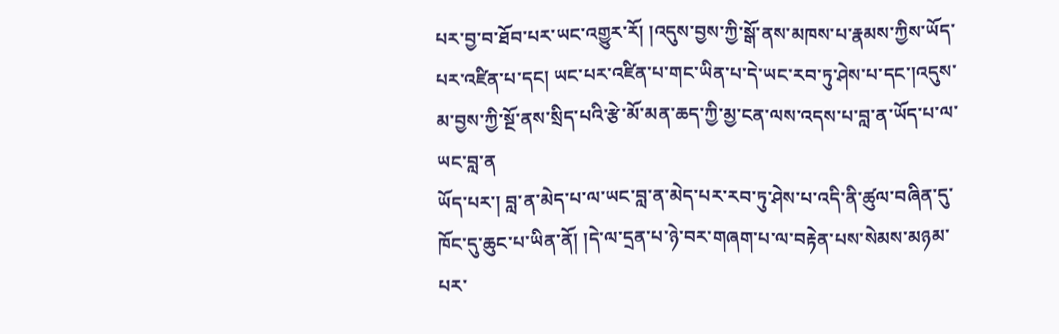པར་བྱ་བ་ཐོབ་པར་ཡང་འགྱུར་རོ། །འདུས་བྱས་ཀྱི་སྒོ་ནས་མཁས་པ་རྣམས་ཀྱིས་ཡོད་པར་འཛིན་པ་དང། ཡང་པར་འཛིན་པ་གང་ཡིན་པ་དེ་ཡང་རབ་ཏུ་ཤེས་པ་དང་།འདུས་མ་བྱས་ཀྱི་སྔོ་ནས་སྲིད་པའི་རྩེ་མོ་མན་ཆད་ཀྱི་མྱ་ངན་ལས་འདས་པ་བླ་ན་ཡོད་པ་ལ་ཡང་བླ་ན
ཡོད་པར་། བླ་ན་མེད་པ་ལ་ཡང་བླ་ན་མེད་པར་རབ་ཏུ་ཤེས་པ་འདི་ནི་ཚུལ་བཞིན་དུ་ཁོང་དུ་ཆུང་པ་ཡིན་ནོ། །དེ་ལ་དྲན་པ་ཉེ་བར་གཞག་པ་ལ་བརྟེན་པས་སེམས་མཉམ་པར་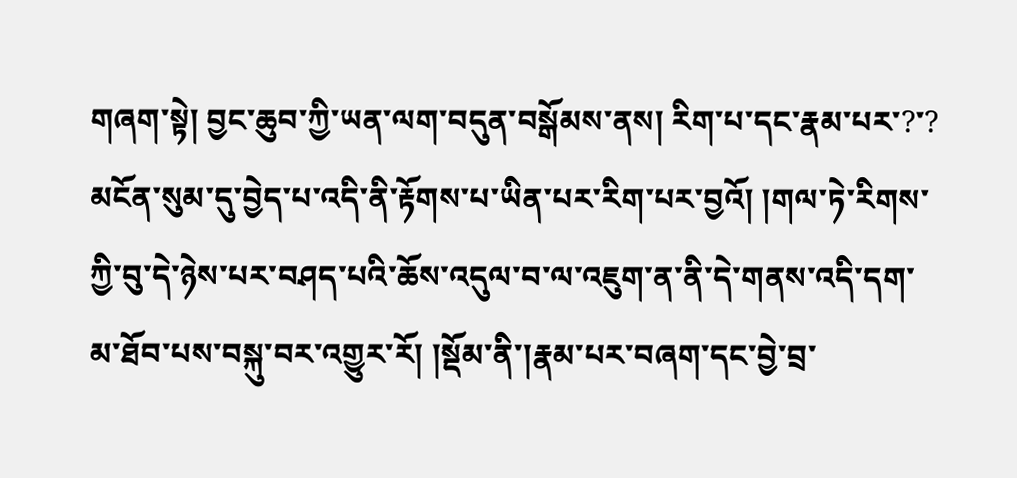གཞག་སྟེ། བྱང་ཆུབ་ཀྱི་ཡན་ལག་བདུན་བསྒོམས་ནས། རིག་པ་དང་རྣམ་པར་?་?
མངོན་སུམ་དུ་བྱེད་པ་འདི་ནི་རྟོགས་པ་ཡིན་པར་རིག་པར་བྱའོ། །གལ་ཏེ་རིགས་ཀྱི་བུ་དེ་ཉེས་པར་བཤད་པའི་ཆོས་འདུལ་བ་ལ་འཇུག་ན་ནི་དེ་གནས་འདི་དག་མ་ཐོབ་པས་བསྐུ་བར་འགྱུར་རོ། །སྡོམ་ནི་།རྣམ་པར་བཞག་དང་བྱེ་བྲ་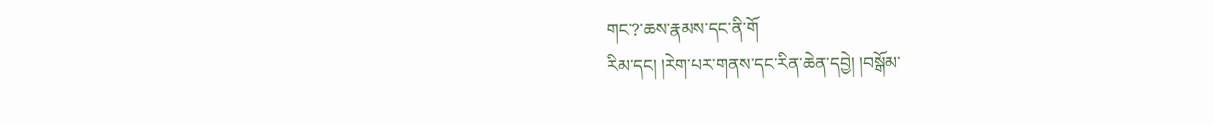གང་?་ཆས་རྣམས་དང་ནི་གོ
རིམ་དང། །རེག་པར་གནས་དང་རིན་ཆེན་དབྱེ། །བསྒོམ་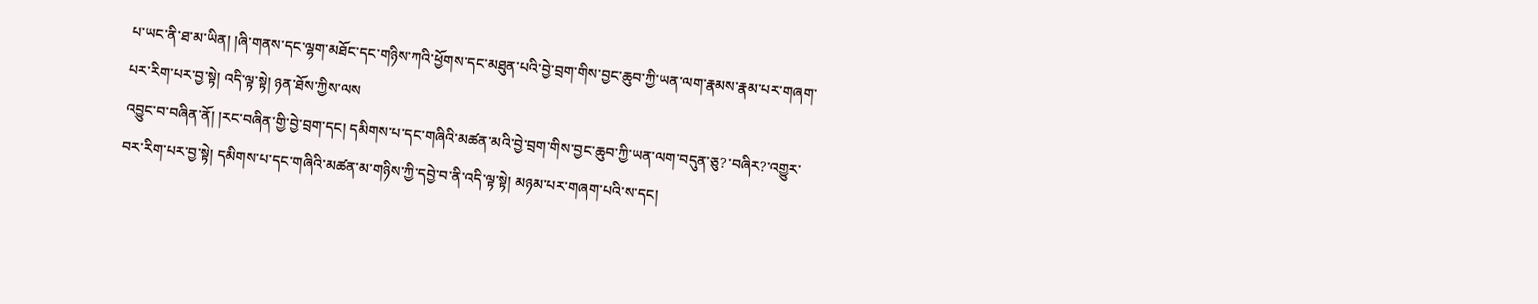པ་ཡང་ནི་ཐ་མ་ཡིན། །ཞི་གནས་དང་ལྷག་མཐོང་དང་གཉིས་ཀའི་ཕྱོགས་དང་མཐུན་པའི་བྱེ་བྲག་གིས་བྱང་ཆུབ་ཀྱི་ཡན་ལག་རྣམས་རྣམ་པར་གཞག་པར་རིག་པར་བྱ་སྟེ། འདི་ལྟ་སྟེ། ཉན་ཐོས་ཀྱིས་ལས
འབྱུང་བ་བཞིན་ནོ། །རང་བཞིན་གྱི་བྱེ་བྲག་དང། དམིགས་པ་དང་གཞིའི་མཚན་མའི་བྱེ་བྲག་གིས་བྱང་ཆུབ་ཀྱི་ཡན་ལག་བདུན་ཅུ?་བཞིར?་འགྱུར་བར་རིག་པར་བྱ་སྟེ། དམིགས་པ་དང་གཞིའི་མཚན་མ་གཉིས་ཀྱི་དབྱེ་བ་ནི་འདི་ལྟ་སྟེ། མཉམ་པར་གཞག་པའི་ས་དང།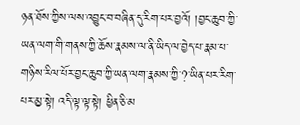ཉན་ཐོས་ཀྱིས་ལས་འབྱུང་བ་བཞིན་དུ་རིག་པར་བྱའོ། །བྱང་ཆུབ་ཀྱི་ཡན་ལག་གི་གནས་ཀྱི་ཆོས་རྣམས་ལ་ནི་ཡིད་ལ་བྱེད་པ་རྣམ་པ་གཉིས་རིལ་པོར་བྱང་ཆུབ་ཀྱི་ཡན་ལག་རྣམས་ཀྱི་?་ཡིན་པར་རིག་པར་མྱ་སྟེ། འདི་ལྟ་ལྟ་སྟེ། ཕྱིན་ཅི་མ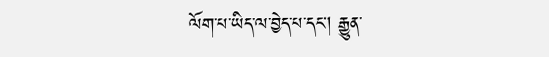ལོག་པ་ཡིད་ལ་བྱེད་པ་དང། རྒྱུན་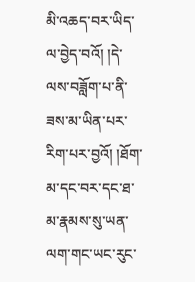མི་འཆད་བར་ཡིད་ལ་བྱེད་བའོ། །དེ་ལས་བཟློག་པ་ནི་ཟས་མ་ཡིན་པར་རིག་པར་བྱའོ། །ཐོག་མ་དང་བར་དང་ཐ་མ་རྣམས་སུ་ཡན་ལག་གང་ཡང་རུང་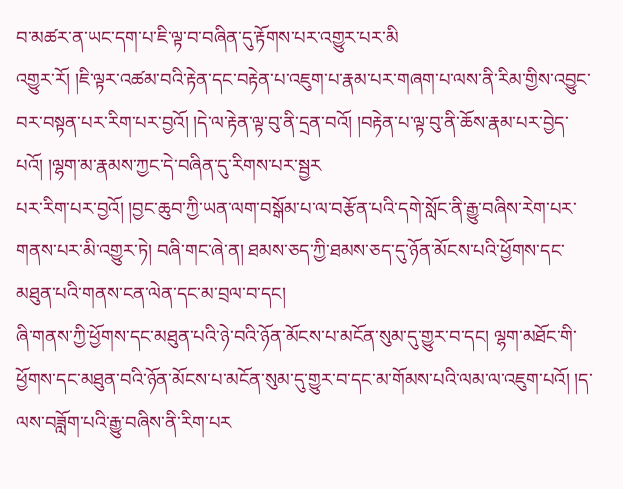བ་མཚར་ན་ཡང་དག་པ་ཇི་ལྟ་བ་བཞིན་དུ་རྟོགས་པར་འགྱུར་པར་མི
འགྱུར་རོ། །ཇི་ལྟར་འཚམ་བའི་རྟེན་དང་བརྟེན་པ་འཇུག་པ་རྣམ་པར་གཞག་པ་ལས་ནི་རིམ་གྱིས་འབྱུང་བར་བསྟན་པར་རིག་པར་བྱའོ། །དེ་ལ་རྟེན་ལྟ་བུ་ནི་དྲན་བའོ། །བརྟེན་པ་ལྟ་བུ་ནི་ཆོས་རྣམ་པར་བྱེད་པའོ། །ལྷག་མ་རྣམས་ཀྱང་དེ་བཞིན་དུ་རིགས་པར་སྦྱར
པར་རིག་པར་བྱའོ། །བྱང་ཆུབ་ཀྱི་ཡན་ལག་བསྒོམ་པ་ལ་བརྩོན་པའི་དགེ་སློང་ནི་རྒྱུ་བཞིས་རེག་པར་གནས་པར་མི་འགྱུར་ཏེ། བཞི་གང་ཞེ་ན། ཐམས་ཅད་ཀྱི་ཐམས་ཅད་དུ་ཉོན་མོངས་པའི་ཕྱོགས་དང་མཐུན་པའི་གནས་ངན་ལེན་དང་མ་བྲལ་བ་དང།
ཞི་གནས་ཀྱི་ཕྱོགས་དང་མཐུན་པའི་ཉེ་བའི་ཉོན་མོངས་པ་མངོན་སུམ་དུ་གྱུར་བ་དང། ལྷག་མཐོང་གི་ཕྱོགས་དང་མཐུན་བའི་ཉོན་མོངས་པ་མངོན་སུམ་དུ་གྱུར་བ་དང་མ་གོམས་པའི་ལམ་ལ་འཇུག་པའོ། །ད་ལས་བཟློག་པའི་རྒྱུ་བཞིས་ནི་རིག་པར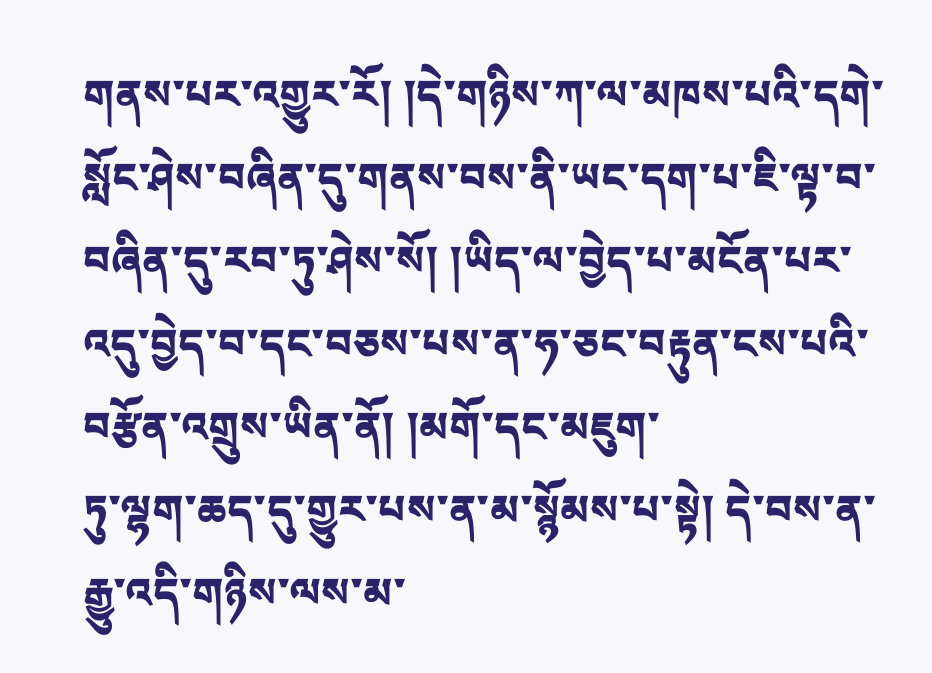གནས་པར་འགྱུར་རོ། །དེ་གཉིས་ཀ་ལ་མཁས་པའི་དགེ་སློང་ཤེས་བཞིན་དུ་གནས་བས་ནི་ཡང་དག་པ་ཇི་ལྟ་བ་བཞིན་དུ་རབ་ཏུ་ཤེས་སོ། །ཡིད་ལ་བྱེད་པ་མངོན་པར་འདུ་བྱེད་བ་དང་བཅས་པས་ན་ཧ་ཅང་བརྟུན་ངས་པའི་བརྩོན་འགྲུས་ཡིན་ནོ། །མགོ་དང་མཇུག་
ཏུ་ལྷག་ཆད་དུ་གྱུར་པས་ན་མ་སྙོམས་པ་སྟེ། དེ་བས་ན་རྒྱུ་འདི་གཉིས་ལས་མ་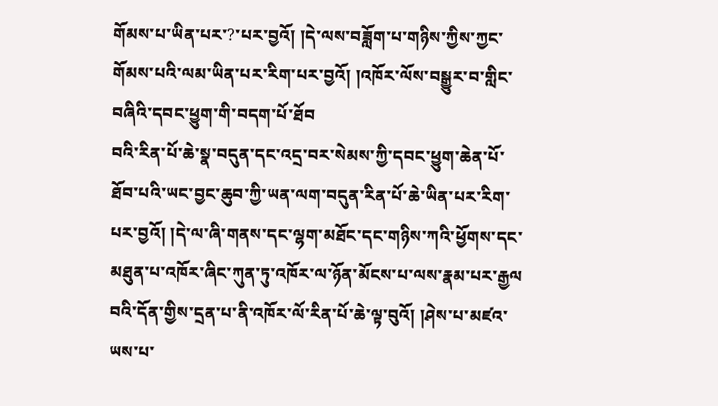གོམས་པ་ཡིན་པར་?་པར་བྱའོ། །དེ་ལས་བཟློག་པ་གཉིས་ཀྱིས་ཀྱང་གོམས་པའི་ལམ་ཡིན་པར་རིག་པར་བྱའོ། །འཁོར་ལོས་བསྒྱུར་བ་གླིང་བཞིའི་དབང་ཕྱུག་གི་བདག་པོ་ཐོབ
བའི་རིན་པོ་ཆེ་སྣ་བདུན་དང་འདྲ་བར་སེམས་ཀྱི་དབང་ཕྱུག་ཆེན་པོ་ཐོབ་པའི་ཡང་བྱང་ཆུབ་ཀྱི་ཡན་ལག་བདུན་རིན་པོ་ཆེ་ཡིན་པར་རིག་པར་བྱའོ། །དེ་ལ་ཞི་གནས་དང་ལྷག་མཐོང་དང་གཉིས་ཀའི་ཕྱོགས་དང་མཐུན་པ་འཁོར་ཞིང་ཀུན་ཏུ་འཁོར་ལ་ཉོན་མོངས་པ་ལས་རྣམ་པར་རྒྱལ
བའི་དོན་གྱིས་དྲན་པ་ནི་འཁོར་ལོ་རིན་པོ་ཆེ་ལྟ་བུའོ། །ཤེས་པ་མཛའ་ཡས་པ་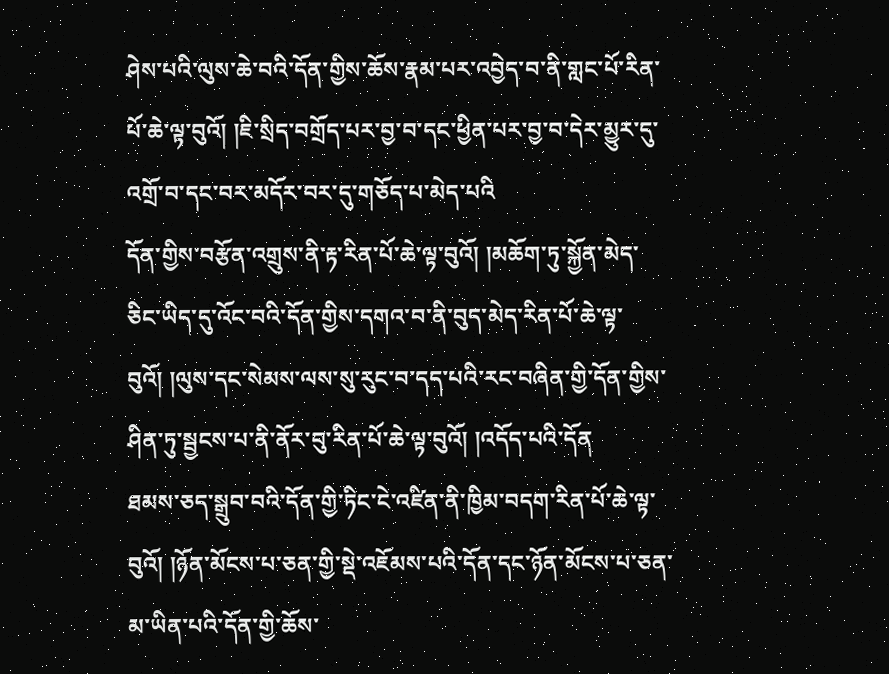ཤེས་པའི་ལུས་ཆེ་བའི་དོན་གྱིས་ཆོས་རྣམ་པར་འབྱེད་བ་ནི་གླང་པོ་རིན་པོ་ཆེ་ལྟ་བུའོ། །ཇི་སྲིད་བགྲོད་པར་བྱ་བ་དང་ཕྱིན་པར་བྱ་བ་དེར་མྱུར་དུ་འགྲོ་བ་དང་བར་མདོར་བར་དུ་གཅོད་པ་མེད་པའི
དོན་གྱིས་བརྩོན་འགྲུས་ནི་རྟ་རིན་པོ་ཆེ་ལྟ་བུའོ། །མཆོག་ཏུ་སྐྱོན་མེད་ཅིང་ཡིད་དུ་འོང་བའི་དོན་གྱིས་དགའ་བ་ནི་བུད་མེད་རིན་པོ་ཆེ་ལྟ་བུའོ། །ལུས་དང་སེམས་ལས་སུ་རུང་བ་དད་པའི་རང་བཞིན་གྱི་དོན་གྱིས་ཤིན་ཏུ་སྦྱངས་པ་ནི་ནོར་བུ་རིན་པོ་ཆེ་ལྟ་བུའོ། །འདོད་པའི་དོན
ཐམས་ཅད་སྒྲུབ་བའི་དོན་གྱི་ཏིང་ངེ་འཛིན་ནི་ཁྱིམ་བདག་རིན་པོ་ཆེ་ལྟ་བུའོ། །ཉོན་མོངས་པ་ཅན་གྱི་སྡེ་འཇོམས་པའི་དོན་དང་ཉོན་མོངས་པ་ཅན་མ་ཡིན་པའི་དོན་གྱི་ཆོས་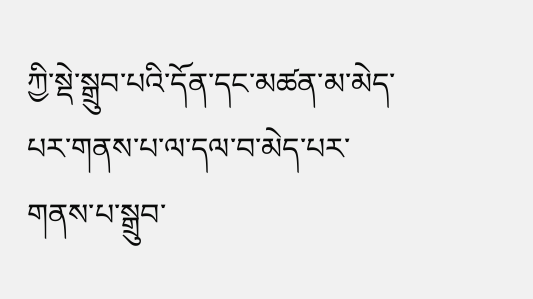ཀྱི་སྡེ་སྒྲུབ་པའི་དོན་དང་མཚན་མ་མེད་པར་གནས་པ་ལ་དལ་བ་མེད་པར་གནས་པ་སྒྲུབ་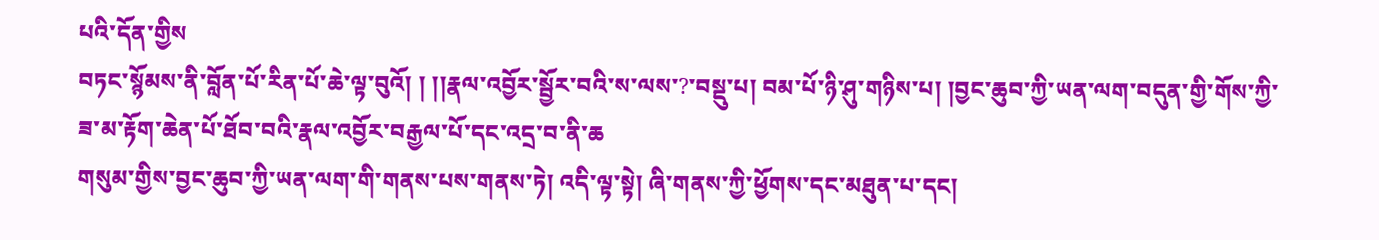པའི་དོན་གྱིས
བཏང་སྙོམས་ནི་བློན་པོ་རིན་པོ་ཆེ་ལྟ་བུའོ། ། །།རྣལ་འབྱོར་སྦྱོར་བའི་ས་ལས་?་བསྡུ་པ། བམ་པོ་ཉི་ཤུ་གཉིས་པ། །བྱང་ཆུབ་ཀྱི་ཡན་ལག་བདུན་གྱི་གོས་ཀྱི་ཟ་མ་རྟོག་ཆེན་པོ་ཐོབ་བའི་རྣལ་འབྱོར་བརྒྱལ་པོ་དང་འདྲ་བ་ནི་ཆ
གསུམ་གྱིས་བྱང་ཆུབ་ཀྱི་ཡན་ལག་གི་གནས་པས་གནས་ཏེ། འདི་ལྟ་སྟེ། ཞི་གནས་ཀྱི་ཕྱོགས་དང་མཐུན་པ་དང།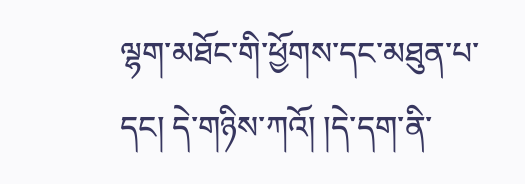ལྷག་མཐོང་གི་ཕྱོགས་དང་མཐུན་པ་དང། དེ་གཉིས་ཀའོ། །དེ་དག་ནི་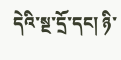དེའི་སྔ་དྲོ་དང། ཉི་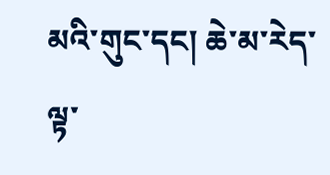མའི་གུང་དང། ཆེ་མ་རེད་ལྟ་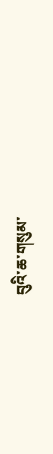བུའི་ཆ་གསུམ་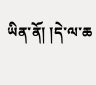ཡིན་ནོ། །དེ་ལ་ཆ